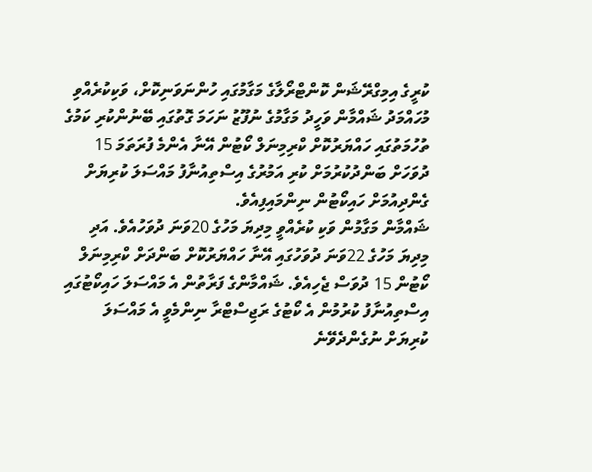ކުރީގެ އިމިގްރޭޝަން ކޮންޓްރޯލާގެ މަގާމުގައި ހުންނަވަނިކޮށް، ވަކިކުރެއްވި މުހައްމަދު ޝައްމާން ވަހީދު މަގާމުގެ ނުފޫޒު ނަހަމަ ގޮތުގައި ބޭނުންކުރި ކަމުގެ ތުހުމަތުގައި ހައްޔަރުކޮށް ކްރިމިނަލް ކޯޓުން އޭނާ އެންމެ ފުރަތަމަ 15 ދުވަހަށް ބަންދުކުރުމަށް ކުރި އަމުރުގެ އިސްތިއުނާފު މައްސަލަ ކުރިޔަށް ގެންދިއުމަށް ހައިކޯޓުން ނިންމައިފިއެވެ.
ޝައްމާން މަގާމުން ވަކި ކުރެއްވީ މިދިޔަ މަހުގެ 20ވަނަ ދުވަހުއެވެ. އަދި މިދިޔަ މަހުގެ 22ވަނަ ދުވަހުގައި އޭނާ ހައްޔަރުކޮށް ބަންދަށް ކްރިމިނަލް ކޯޓުން 15 ދުވަސް ޖެހިއެވެ. ޝައްމާންގެ ފަރާތުން އެ މައްސަލަ ހައިކޯޓުގައި އިސްތިއުނާފު ކުރުމުން އެ ކޯޓުގެ ރަޖިސްޓްރާ ނިންމެވީ އެ މައްސަލަ ކުރިޔަށް ނުގެންދެވޭނެ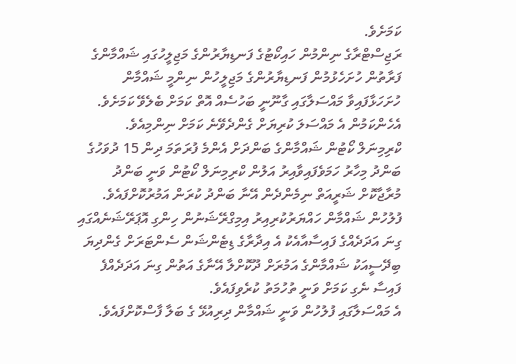ކަމަށެވެ.
ރަޖިސްޓްރާގެ ނިންމުން ހައިކޯޓުގެ ފަނޑިޔާރުންގެ މަޖިލީހުގައި ޝައްމާންގެ ފަރާތުން ހުށަހެޅުމުން ފަނޑިޔާރުންގެ މަޖިލީހުން ނިންމީ ޝައްމާން ހުށަހަޅާފައިވާ މައްސަލާގައި ގާނޫނީ ބަހުސެއް އޮތް ކަމަށް ބެލެވޭ ކަމަށެވެ. އެހެންކަމުން އެ މައްސަލަ ކުރިޔަށް ގެންދެވޭނެ ކަމަށް ނިންމިއެވެ.
ކްރިމިނަލް ކޯޓުން ޝައްމާންގެ ބަންދަށް އެންމެ ފުރަތަމަ ދިން 15 ދުވަހުގެ ބަންދު މިހާރު ހަމަވެފައިވާއިރު އަލުން ކްރިމިނަލް ކޯޓުން ވަނީ ބަންދު މުރާޖާކޮށް ޝަރީއަތް ނިމެންދެން އޭނާ ބަންދު ކުރަން އަމުރުކޮށްފައެވެ.
ފުލުހުން ޝައްމާން ހައްޔަރުކުރިއިރު އިމިގްރޭޝަނުން ހިންގި އޮޕަރޭޝަނެއްގައި ގިނަ އަދަދެއްގެ ފައިސާއާއެކު އެ އިދާރާގެ ޑިޓެންޝަން ސެންޓަރަށް ގެންދިޔަ ބިދޭސީއަކު ޝައްމާންގެ އަމުރަށް ދޫކޮށްލާ އޭނާގެ އަތުން ގިނަ އަދަދެއްފެ ފައިސާ ނެގި ކަމަށް ވަނީ ތުހުމަތު ކުރެވިފައެވެ.
އެ މައްސަލާގައި ފުލުހުން ވަނީ ޝައްމާން ދިރިއުޅޭ ގެ ބަލާ ފާސްކޮށްފައެވެ.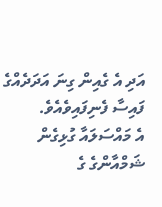އަދި އެ ގެއިން ގިނަ އަދަދެއްގެ ފައިސާ ފެނިފައިވެއެވެ.
އެ މައްސަލައާ ގުޅިގެން ޝަމްއާންގެ ގެ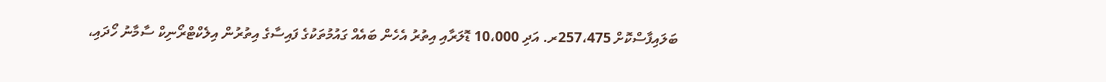ބަލައިފާސްކޮށް 257،475ރ. އަދި 10،000 ޑޮލަރާއި އިތުރު އެހެން ބައެއް ގައުމުތަކުގެ ފައިސާގެ އިތުރުން އިލެކްޓްރޯނިކް ސާމާނު ހޯދައި،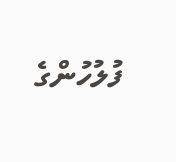ފުލުހުންގެ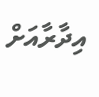އިދާރާއަށް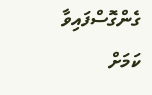ގެންގޮސްފައިވާ ކަމަށް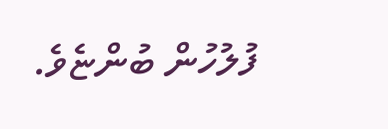ފުލުހުން ބުންޏެވެ.